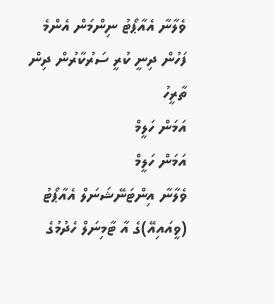ވެލާނާ އެއާޕޯޓު ނިންމަން އެންމެ ފަހުން ދިނީ ކުރީ ސަރުކާރުން ދިން ތާރީހު
އަމަން ހަލީމް
އަމަން ހަލީމް
ވެލާނާ އިންޓަނޭޝަނަލް އެއާޕޯޓު (ވީއައިއޭ)ގެ އާ ޓާމިނަލް ހެދުމުގެ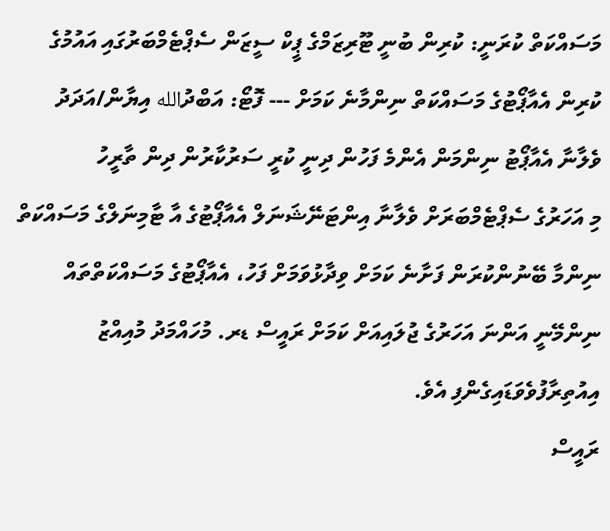މަސައްކަތް ކުރަނީ: ކުރިން ބުނީ ޓޫރިޒަމްގެ ޕީކް ސީޒަން ސެޕްޓެމްބަރުގައި އައުމުގެ ކުރިން އެއާޕޯޓުގެ މަސައްކަތް ނިންމާނެ ކަމަށް --- ފޮޓޯ: އަބްދުالله އިޔާން/އަދަދު
ވެލާނާ އެއާޕޯޓު ނިންމަން އެންމެ ފަހުން ދިނީ ކުރީ ސަރުކާރުން ދިން ތާރީހު
މި އަހަރުގެ ސެޕްޓެމްބަރަށް ވެލާނާ އިންޓަނޭޝަނަލް އެއާޕޯޓުގެ އާ ޓާމިނަލްގެ މަސައްކަތް ނިންމާ ބޭނުންކުރަން ފަށާނެ ކަމަށް ވިދާޅުވަމަށް ފަހު، އެއާޕޯޓުގެ މަސައްކަތްތައް ނިންމޭނީ އަންނަ އަހަރުގެ ޖުލައިއަށް ކަމަށް ރައީސް ޑރ. މުހައްމަދު މުއިއްޒު އިއުތިރާފުވެވަޑައިގެންފި އެވެ.
ރައީސް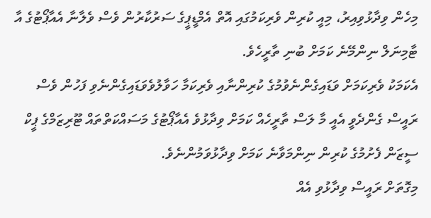މިހެން ވިދާޅުވިއިރު، މިއީ ކުރިން ވެރިކަމުގައި އޮތް އެމްޑީޕީގެ ސަރުކާރުން ވެސް ވެލާނާ އެއާޕޯޓުގެ އާ ޓާމިނަލް ނިންމޭނެ ކަމަށް ބުނި ތާރީހެވެ.
އެކަމަކު ވެރިކަމަށް ވަޑައިގެންނެވުމުގެ ކުރިންނާއި ވެރިކަމާ ހަވާލުވެވަޑައިގެންނެވި ފަހުން ވެސް ރައީސް ގެންދެވީ އެއީ މާ ލަސް ތާރީހެއް ކަމަށް ވިދާޅުވެ އެއާޕޯޓުގެ މަސައްކަތްތައް ޓޫރިޒަމްގެ ޕީކް ސީޒަން ފެށުމުގެ ކުރިން ނިންމަވާނެ ކަމަށް ވިދާޅުވަމުންނެވެ.
މިގޮތަށް ރައީސް ވިދާޅުވި އެއް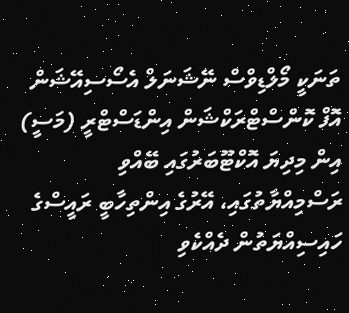ތަނަކީ މޯލްޑިވްސް ނޭޝަނަލް އެސޯސިއޭޝަން އޮފް ކޮންސްޓްރަކްޝަން އިންޑަސްޓްރީ (މަސީ) އިން މިދިޔަ އޮކްޓޫބަރުގައި ބޭއްވި ރަސްމިއްޔާތުގައި، އޭރުގެ އިންތިހާބީ ރައީސްގެ ހައިސިއްޔަތުން ދެއްކެވި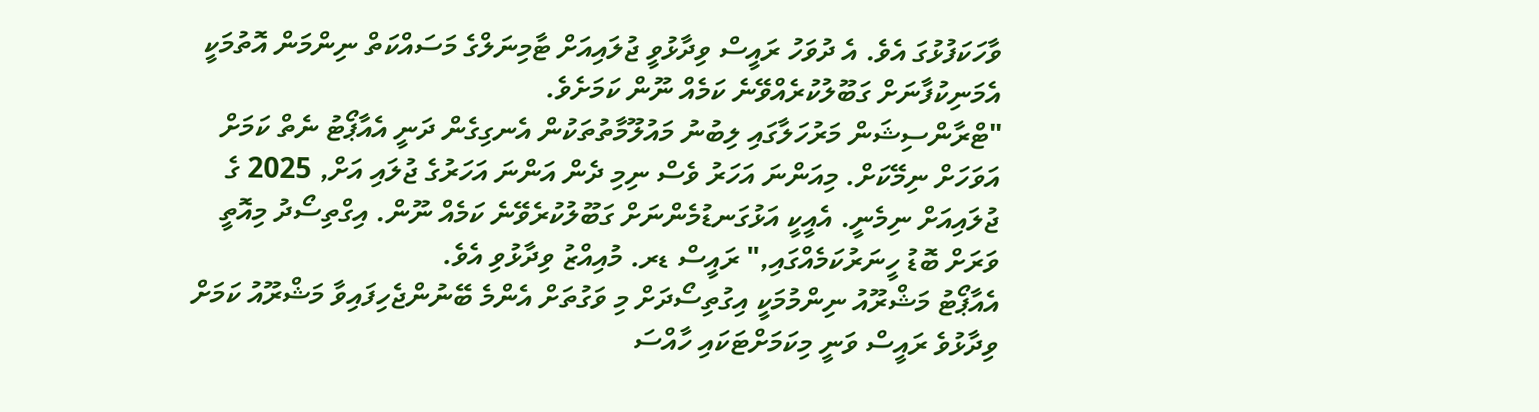ވާހަކަފުޅުގަ އެވެ. އެ ދުވަހު ރައީސް ވިދާޅުވީ ޖުލައިއަށް ޓާމިނަލްގެ މަސައްކަތް ނިންމަން އޮތުމަކީ އެމަނިކުފާނަށް ގަބޫލުކުރެއްވޭނެ ކަމެއް ނޫން ކަމަށެވެ.
"ޓްރާންސިޝަން މަރުހަލާގައި ލިބުނު މައުލޫމާތުތަކުން އެނގިގެން ދަނީ އެއާޕޯޓު ނެތް ކަމަށް އަވަހަށް ނިމޭކަށް. މިއަންނަ އަހަރު ވެސް ނިމި ދެން އަންނަ އަހަރުގެ ޖުލައި އަށް, 2025 ގެ ޖުލައިއަށް ނިމެނީ. އެއީކީ އަޅުގަނޑުމެންނަށް ގަބޫލުކުރެވޭނެ ކަމެއް ނޫން. އިގްތިސޯދު މިއޮތީ ވަރަށް ބޮޑު ހީނަރުކަމެއްގައި," ރައީސް ޑރ. މުއިއްޒު ވިދާޅުވި އެވެ.
އެއާޕޯޓު މަޝްރޫއު ނިންމުމަކީ އިގުތިސޯދަށް މި ވަގުތަށް އެންމެ ބޭނުންޖެހިފައިވާ މަޝްރޫއު ކަމަށް ވިދާޅުވެ ރައީސް ވަނީ މިކަމަށްޓަކައި ހާއްސަ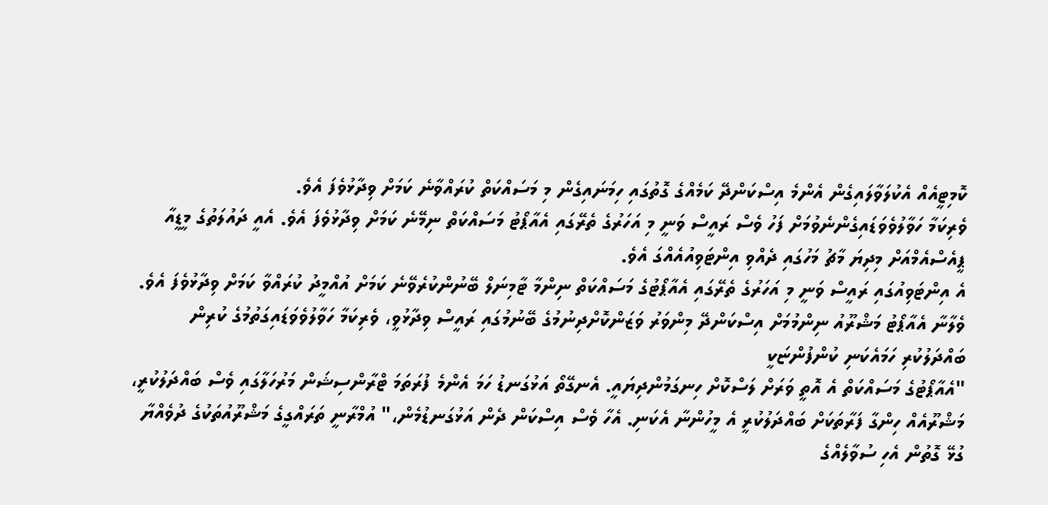ކޮމިޓީއެއް އެކުލަވާލައިގެން އެންމެ އިސްކަންދޭ ކަމެއްގެ ގޮތުގައި ހިމަނައިގެން މި މަސައްކަތް ކުރައްވާނެ ކަމަށް ވިދާޅުވެފަ އެވެ.
ވެރިކަމާ ހަވާލުވެވަޑައިގެންނެވުމަށް ފަހު ވެސް ރައީސް ވަނީ މި އަހަރުގެ ތެރޭގައި އެއާޕޯޓު މަސައްކަތް ނިމޭނެ ކަމަށް ވިދާޅުވެފަ އެވެ. އެއީ ދައުލަތުގެ މީޑީއާ ޕީއެސްއެމްއަށް މިދިޔަ މާޗު މަހުގައި ދެއްވި އިންޓަވިއުއެއްގަ އެވެ.
އެ އިންޓަވިއުގައި ރައީސް ވަނީ މި އަހަރުގެ ތެރޭގައި އެއާޕޯޓުގެ މަސައްކަތް ނިންމާ ޓާމިނަލް ބޭނުންކުރެވޭނެ ކަމަށް އުއްމީދު ކުރައްވާ ކަމަށް ވިދާޅުވެފަ އެވެ.
ވެލާނާ އެއާޕޯޓު މަޝްރޫއު ނިންމުމަށް އިސްކަންދޭ މިންވަރު ވަޒަންކޮށްދިނުމުގެ ބޭނުމުގައި ރައީސް ވިދާޅުވީ، ވެރިކަމާ ހަވާލުވެވަޑައިގަތުމުގެ ކުރިން ބައްދަލުކުރި ހަމައެކަނި ކުންފުންޏަކީ
"އެއާޕޯޓުގެ މަސައްކަތް އެ އޮތީ ވަރަށް ލަސްކޮށް ހިނގަމުންދިޔައީ. އެނގޭތޯ އަޅުގަނޑު ހަމަ އެންމެ ފުރަތަމަ ޓްރާންސިޝަން މަރުހަލާގައި ވެސް ބައްދަލުކުރީ، މަޝްރޫއެއް ހިންގާ ފަރާތަކަށް ބައްދަލުކުރީ އެ މީހުންނާ އެކަނި. އެހާ ވެސް އިސްކަން ދެން އަޅުގަނޑުމެން،" އުމްރާނީ ތަރައްގީގެ މަޝްރޫއުތަކުގެ ދުވެއްޔާ ގުޅޭ ގޮތުން އެހި ސުވާލެއްގެ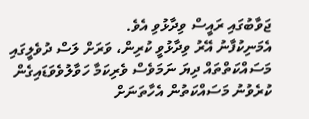ޖަވާބުގައި ރައީސް ވިދާޅުވި އެވެ.
އެމަނިކުފާނު އޭރު ވިދާޅުވީ ކުރިން، ވަރަށް ލަސް ދުވެލީގައި މަސައްކަތްތައް ދިޔަ ނަމަވެސް ވެރިކަމާ ހަވާލުވެވަޑައިގެން ކުރެވުނު މަސައްކަތުން އެހާތަނަށް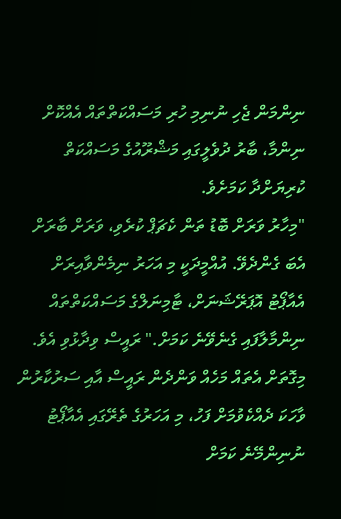ނިންމަން ޖެހި ނުނިމި ހުރި މަސައްކަތްތައް އެއްކޮށް ނިންމާ، ބާރު ދުވެލީގައި މަޝްރޫއުގެ މަސައްކަތް ކުރިޔަށްދާ ކަމަށެވެ.
"މިހާރު ވަރަށް ބޮޑު ތަން ކެޗަޕް ކުރެވި، ވަރަށް ބާރަށް އެބަ ގެންދެވޭ. އުއްމީދަކީ މި އަހަރު ނިމެންވާއިރަށް އެއާޕޯޓު އޮޕަރޭޝަނަށް، ޓާމިނަލްގެ މަސައްކަތްތައް ނިންމާލާފައި ގެނެވޭނެ ކަމަށް." ރައީސް ވިދާޅުވި އެވެ.
މިގޮތަށް އެތައް މަހެއް ވަންދެން ރައީސް އާއި ސަރުކާރުން ވާހަކަ ދެއްކެވުމަށް ފަހު، މި އަހަރުގެ ތެރޭގައި އެއާޕޯޓު ނުނިންމޭނެ ކަމަށް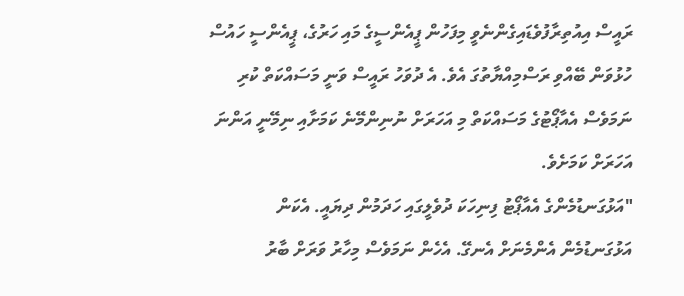ރައީސް އިއުތިރާފުވެޑައިގެންނެވީ މިފަހުން ޕީއެންސީގެ މައި ހަރުގެ، ޕީއެންސީ ހައުސް ހުޅުވަން ބޭއްވި ރަސްމިއްޔާތުގަ އެވެ. އެ ދުވަހު ރައީސް ވަނީ މަސައްކަތް ކުރި ނަމަވެސް އެއާޕޯޓުގެ މަސައްކަތް މި އަހަރަށް ނުނިންމޭނެ ކަމަށާއި ނިމޭނީ އަންނަ އަހަރަށް ކަމަށެވެ.
"އަޅުގަނޑުމެންގެ އެއާޕޯޓު ފިނިހަކަ ދުވެލީގައި ހަދަމުން ދިޔައީ. އެކަން އަޅުގަނޑުމެން އެންމެނަށް އެނގޭ. އެހެން ނަމަވެސް މިހާރު ވަރަށް ބާރު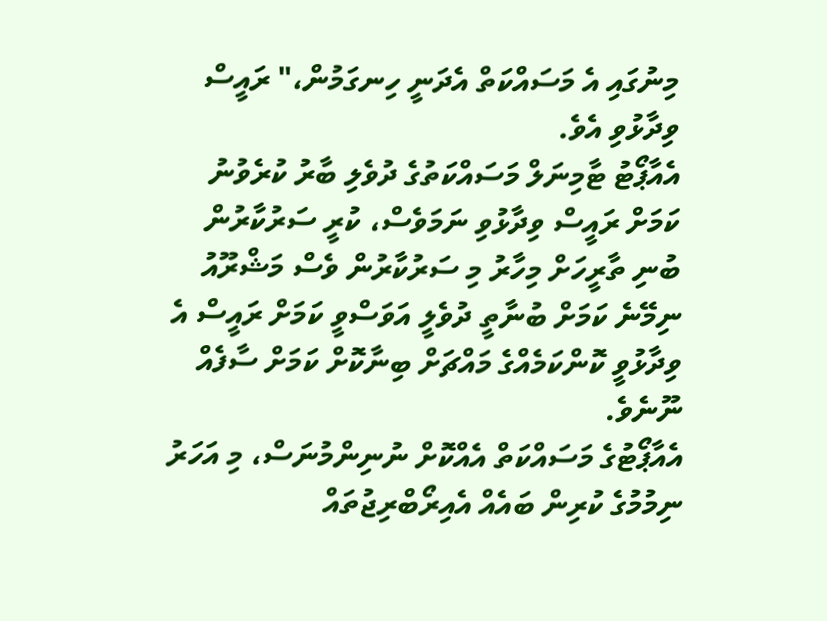މިނުގައި އެ މަސައްކަތް އެދަނީ ހިނގަމުން،" ރައީސް ވިދާޅުވި އެވެ.
އެއާޕޯޓު ޓާމިނަލް މަސައްކަތުގެ ދުވެލި ބާރު ކުރެވުނު ކަމަށް ރައީސް ވިދާޅުވި ނަމަވެސް، ކުރީ ސަރުކާރުން ބުނި ތާރީހަށް މިހާރު މި ސަރުކާރުން ވެސް މަޝްރޫއު ނިމޭނެ ކަމަށް ބުނާތީ ދުވެލީ އަވަސްވީ ކަމަށް ރައީސް އެ ވިދާޅުވީ ކޮންކަމެއްގެ މައްޗަށް ބިނާކޮށް ކަމަށް ސާފެއް ނޫނެވެ.
އެއާޕޯޓުގެ މަސައްކަތް އެއްކޮށް ނުނިންމުނަސް، މި އަހަރު ނިމުމުގެ ކުރިން ބައެއް އެއިރޯބްރިޖުތައް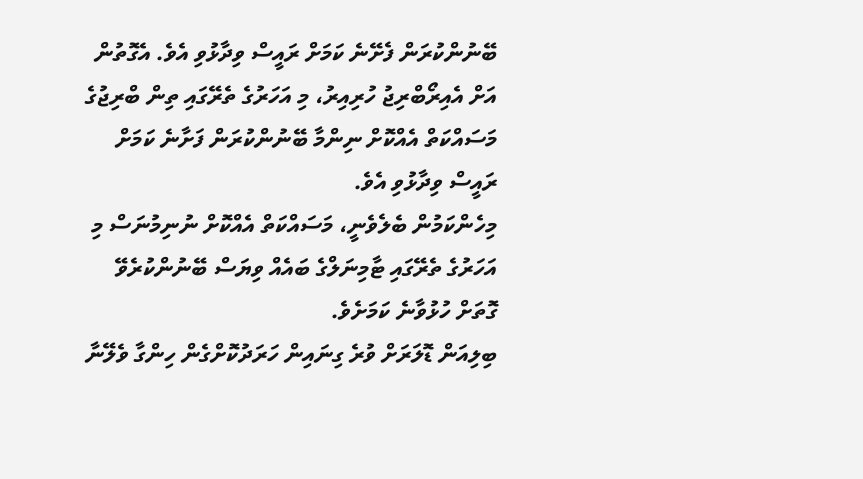ބޭނުންކުރަން ފެށޭނެ ކަމަށް ރައީސް ވިދާޅުވި އެވެ. އެގޮތުން އަށް އެއިރޯބްރިޖު ހުރިއިރު، މި އަހަރުގެ ތެރޭގައި ތިން ބްރިޖުގެ މަސައްކަތް އެއްކޮށް ނިންމާ ބޭނުންކުރަން ފަށާނެ ކަމަށް ރައީސް ވިދާޅުވި އެވެ.
މިހެންކަމުން ބެލެވެނީ، މަސައްކަތް އެއްކޮށް ނުނިމުނަސް މި އަހަރުގެ ތެރޭގައި ޓާމިނަލްގެ ބައެއް ވިޔަސް ބޭނުންކުރެވޭ ގޮތަށް ހުޅުވާނެ ކަމަށެވެ.
ބިލިއަން ޑޮލަރަށް ވުރެ ގިނައިން ހަރަދުކޮށްގެން ހިންގާ ވެލޭނާ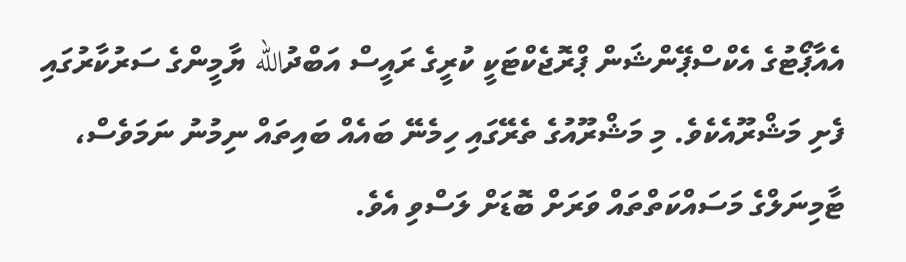އެއާޕޯޓުގެ އެކްސްޕޭންޝަން ޕްރޮޖެކްޓަކީ ކުރީގެ ރައީސް އަބްދުالله ޔާމީންގެ ސަރުކާރުގައި ފެށި މަޝްރޫއެކެވެ. މި މަޝްރޫއުގެ ތެރޭގައި ހިމެނޭ ބައެއް ބައިތައް ނިމުނު ނަމަވެސް، ޓާމިނަލްގެ މަސައްކަތްތައް ވަރަށް ބޮޑަށް ލަސްވި އެވެ.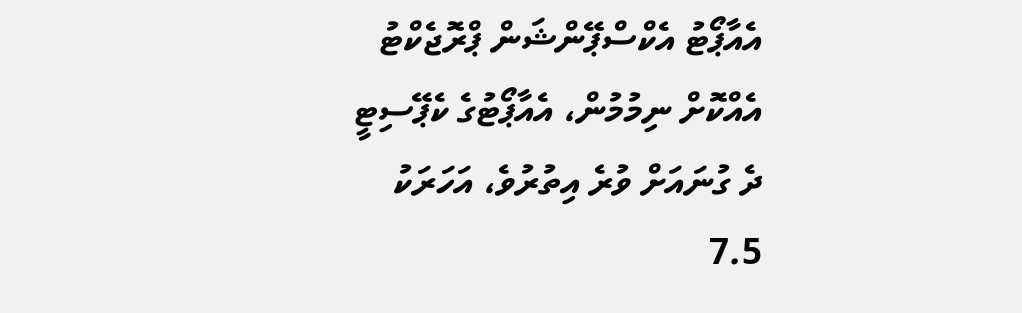އެއާޕޯޓު އެކްސްޕޭންޝަން ޕްރޮޖެކްޓު އެއްކޮށް ނިމުމުން، އެއާޕޯޓުގެ ކެޕޭސިޓީ ދެ ގުނައަށް ވުރެ އިތުރުވެ، އަހަރަކު 7.5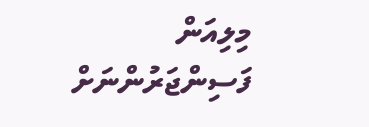މިލިއަން ފަސިންޖަރުންނަށް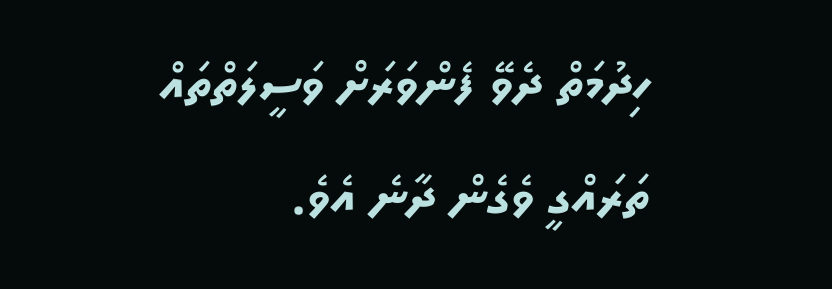ހިދުމަތް ދެވޭ ފެންވަރަށް ވަސީލަތްތައް ތަރައްގީ ވެގެން ދާނެ އެވެ.